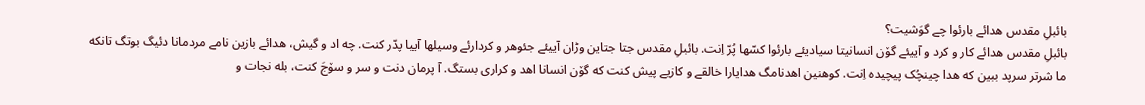بائبلِ مقدس هدائے بارئوا چے گوَشیت؟
بائبلِ مقدس هدائے کار و کرد و آییئے گۆن انسانیتا سیادیئے بارئوا کسّها پُرّ اِنت. بائبلِ مقدس جتا جتاین وڑان آییئے جئوهر و کردارئے وسیلها آییا پدّر کنت. چه اد و گیش، هدائے بازین نامے مردمانا دئیگ بوتگ تانکه ما شرتر سرپد ببین که هدا چینچُک پیچیده اِنت. کوهنین اهدنامگ هدایارا خالقے و کازیے پیش کنت که گۆن انسانا اهد و کراری بستگ. آ پرمان دنت و سر و سۆجَ کنت، بله نجات و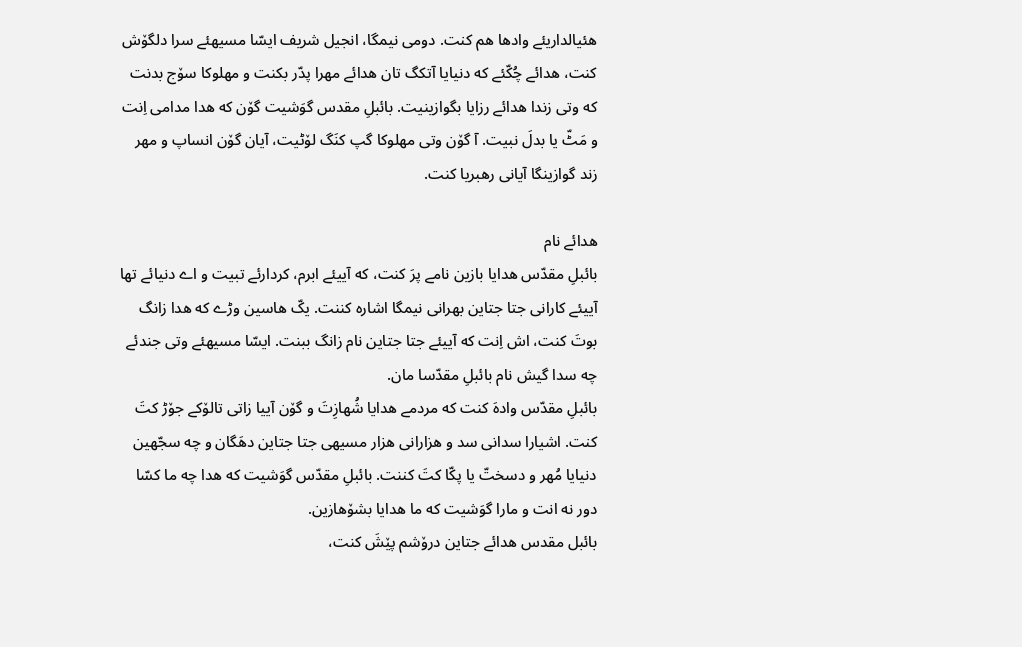هئیالداریئے وادها هم کنت. دومی نیمگا، انجیل شریف ایسّا مسیهئے سرا دلگۆش کنت، هدائے چُکّئے که دنیایا آتکگ تان هدائے مهرا پدّر بکنت و مهلوکا سۆج بدنت که وتی زندا هدائے رزایا بگوازینیت. بائبلِ مقدس گوَشیت گۆن که هدا مدامی اِنت و مَٹّ یا بدلَ نبیت. آ گۆن وتی مهلوکا گپ کنَگ لۆٹیت، آیان گۆن انساپ و مهر زند گوازینگا آیانی رهبریا کنت.

هدائے نام
بائبلِ مقدّس هدایا بازین نامے پرَ کنت، که آییئے ابرم، کردارئے تبیت و اے دنیائے تها آییئے کارانی جتا جتاین بهرانی نیمگا اشاره کننت. یکّ هاسین وڑے که هدا زانگ بوتَ کنت، اش اِنت که آییئے جتا جتاین نام زانگ ببنت. ایسّا مسیهئے وتی جندئے چه سدا گیش نام بائبلِ مقدّسا مان.
بائبلِ مقدّس وادهَ کنت که مردمے هدایا شُهازِتَ و گۆن آییا زاتی تالۆکے جۆڑ کتَ کنت. اشیارا سدانی سد و هزارانی هزار مسیهی جتا جتاین دهَگان و چه سجّهین دنیایا مُهر و دسختّ یا پکّا کتَ کننت. بائبلِ مقدّس گوَشیت که هدا چه ما کسّا دور نه انت و مارا گوَشیت که ما هدایا بشۆهازین.
بائبل مقدس هدائے جتاین درۆشم پێشَ کنت،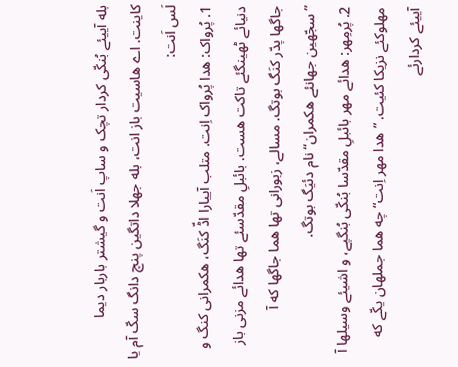بله آییئے بُنکّی کردار تچک و ساپ اَنت و گیشتر باربار دیما کاینت. اے هاسیت باز انت، بله جهلا داتگین پنچ دانگ سکّ آم یا لَس اَنت:
1. پُرواک: هدا پُرواک اِنت. متلب آییارا اڈّ کنَگ، هکمرانی کنگ و دنیائے ٹهینگئے تاکت هست. بائبلِ مقدّسئے تها هدائے مزنی باز جاگها پدّر کنَگ بوتگ. مسالے، زبورانی تها هما جاگها که آ ”سجّهین جهانئے هکمران“ نام دئیَگ بوتگ.
2. پُرمِهر: هدائے مهر بائبلِ مقدّسا بُنکّی بُنگپے، و اشیئے وسیلها آ مهلوکئے نزیکا کئیت. ”هدا مهر اِنت“ چه هما جملهان یکّے که آییئے کردارئے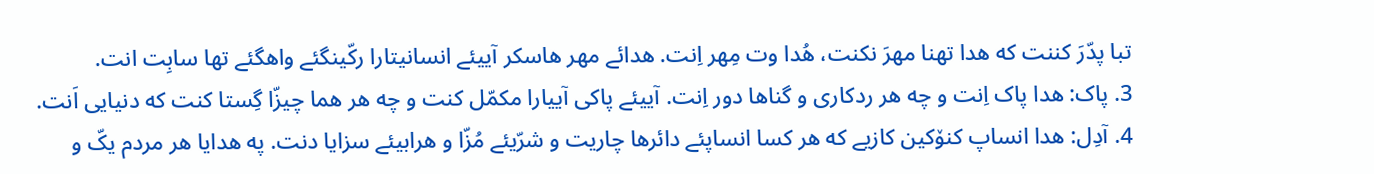تبا پدّرَ کننت که هدا تهنا مهرَ نکنت، هُدا وت مِهر اِنت. هدائے مهر هاسکر آییئے انسانیتارا رکّینگئے واهگئے تها سابِت انت.
3. پاک: هدا پاک اِنت و چه هر ردکاری و گناها دور اِنت. آییئے پاکی آییارا مکمّل کنت و چه هر هما چیزّا گِستا کنت که دنیایی اَنت.
4. آدِل: هدا انساپ کنۆکین کازیے که هر کسا انساپئے دائرها چاریت و شرّیئے مُزّا و هرابیئے سزایا دنت. په هدایا هر مردم یکّ و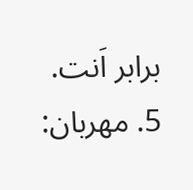برابر اَنت.
5. مهربان: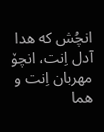انچُش که هدا آدل اِنت، انچۆ مهربان اِنت و هما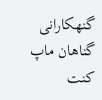گنهکارانی گناهان ماپ کنت